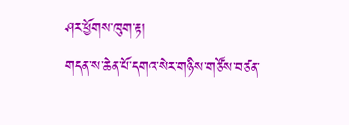ཤར་ཕྱོགས་ཁུག་རྟ།
གདན་ས་ཆེན་པོ་དགའ་སེར་གཉིས་གཙོས་བཙན་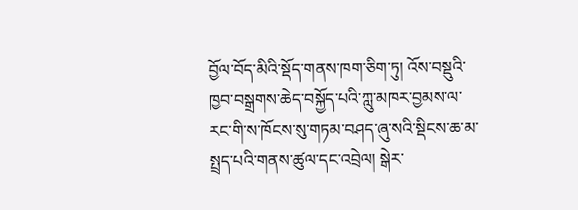བྱོལ་བོད་མིའི་སྡོད་གནས་ཁག་ཅིག་ཏུ། འོས་བསྡུའི་ཁྱབ་བསྒྲགས་ཆེད་བསྐྱོད་པའི་ཀླུ་མཁར་བྱམས་ལ་རང་གི་ས་ཁོངས་སུ་གཏམ་བཤད་ཞུ་སའི་སྡིངས་ཆ་མ་སྤྲད་པའི་གནས་ཚུལ་དང་འབྲེལ། སྒེར་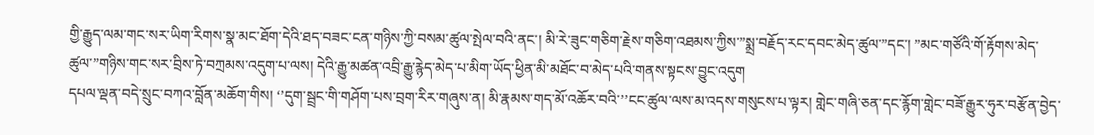གྱི་རྒྱུད་ལམ་གང་སར་ཡིག་རིགས་སྣ་མང་ཐོག་དེའི་ཐད་བཟང་ངན་གཉིས་ཀྱི་བསམ་ཚུལ་སྤེལ་བའི་ནང་། མི་རེ་ཟུང་གཅིག་རྗེས་གཅིག་འཐམས་ཀྱིས་”སྨྲ་བརྗོད་རང་དབང་མེད་ཚུལ་”དང་། ”མང་གཙོའི་གོ་རྟོགས་མེད་ཚུལ་”གཉིས་གང་སར་བྲིས་ཏེ་བཀྲམས་འདུག་པ་ལས། དེའི་རྒྱུ་མཚན་འབྲི་རྒྱུ་རྙེད་མེད་པ་མིག་ཡོད་ཕྱིན་མི་མཐོང་བ་མེད་པའི་གནས་སྟངས་བྱུང་འདུག
དཔལ་ལྡན་བདེ་སྲུང་བཀའ་བློན་མཆོག་གིས། ‘’དུག་སྦྲང་གི་གཤོག་པས་བྲག་རིར་གཞུས་ན། མི་རྣམས་གད་མོ་འཆོར་བའི་’’ངང་ཚུལ་ལས་མ་འདས་གསུངས་པ་ལྟར། གླེང་གཞི་ཅན་དང་རྙོག་གླེང་བཟོ་རྒྱུར་ཧུར་བརྩོན་བྱེད་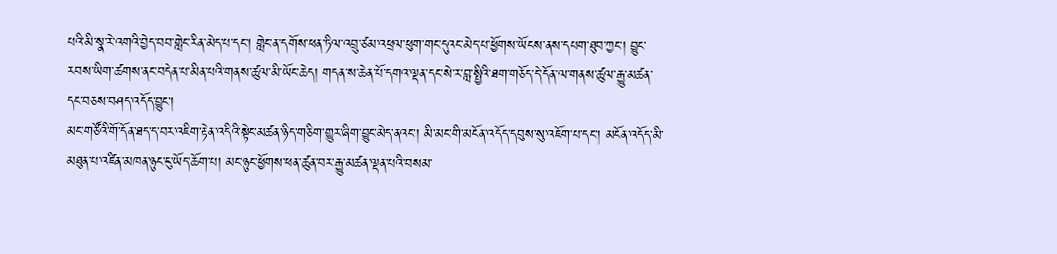པའི་མི་སྣ་རེ་འགའི་བྱེད་བབ་གླེང་རིན་མེད་པ་དང་། གླེང་ན་དགོས་ཕན་ཏིལ་འབྲུ་ཙམ་འཕྲལ་ཕུག་གང་དུའང་མེད་པ་ཕྱོགས་ཡོངས་ནས་དཔག་ཐུབ་ཀྱང་། བྱུང་རབས་ཡིག་ཚགས་ནང་བདེན་པ་མིན་པའི་གནས་ཚུལ་མི་ཡོང་ཆེད། གདན་ས་ཆེན་པོ་དགའ་ལྡན་དང་སེ་ར་བླ་སྤྱིའི་ཐག་གཅོད་དེ་དོན་ལ་གནས་ཚུལ་རྒྱུ་མཚན་དང་བཅས་བཤད་འདོད་བྱུང་།
མང་གཙོའི་གོ་དོན་ཐད་ད་བར་འཇིག་རྟེན་འདིའི་སྟེང་མཚན་ཉིད་གཅིག་གྱུར་ཞིག་བྱུང་མེད་ནའང་། མི་མང་གི་མངོན་འདོད་དབུས་སུ་འཇོག་པ་དང་། མངོན་འདོད་མི་མཐུན་པ་འཛིན་མཁན་ཉུང་ངུ་ཡོད་ཆོག་པ། མང་ཉུང་ཕྱོགས་ཕན་ཚུན་བར་རྒྱུ་མཚན་ལྡན་པའི་བསམ་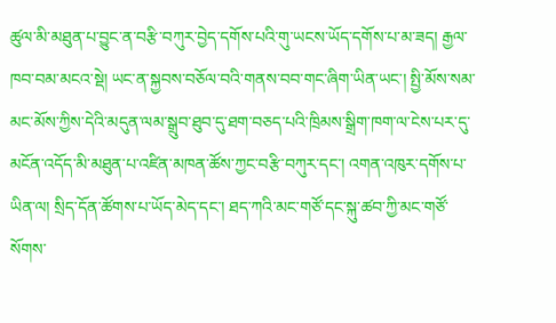ཚུལ་མི་མཐུན་པ་བྱུང་ན་བརྩི་བཀུར་བྱེད་དགོས་པའི་གུ་ཡངས་ཡོད་དགོས་པ་མ་ཟད། རྒྱལ་ཁབ་བམ་མངའ་སྡེ། ཡང་ན་སྐྱབས་བཅོལ་བའི་གནས་བབ་གང་ཞིག་ཡིན་ཡང་། སྤྱི་མོས་སམ་མང་མོས་ཀྱིས་དེའི་མདུན་ལམ་སྒྲུབ་ཐུབ་དུ་ཐག་བཅད་པའི་ཁྲིམས་སྒྲིག་ཁག་ལ་ངེས་པར་དུ་མངོན་འདོད་མི་མཐུན་པ་འཛིན་མཁན་ཚོས་ཀྱང་བརྩི་བཀུར་དང་། འགན་འཁུར་དགོས་པ་ཡིན་ལ། སྲིད་དོན་ཚོགས་པ་ཡོད་མེད་དང་། ཐད་ཀའི་མང་གཙོ་དང་སྐུ་ཚབ་ཀྱི་མང་གཙོ་སོགས་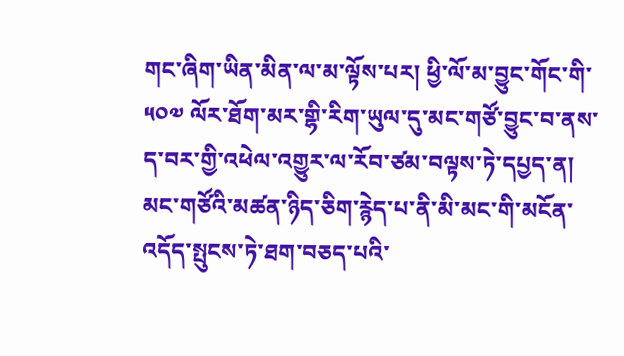གང་ཞིག་ཡིན་མིན་ལ་མ་ལྟོས་པར། ཕྱི་ལོ་མ་བྱུང་གོང་གི་ ༥༠༧ ལོར་ཐོག་མར་གྷི་རིག་ཡུལ་དུ་མང་གཙོ་བྱུང་བ་ནས་ད་བར་གྱི་འཕེལ་འགྱུར་ལ་རོབ་ཙམ་བལྟས་ཏེ་དཔྱད་ན། མང་གཙོའི་མཚན་ཉིད་ཅིག་རྙེད་པ་ནི་མི་མང་གི་མངོན་འདོད་སྤུངས་ཏེ་ཐག་བཅད་པའི་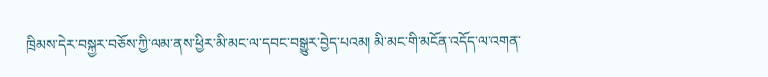ཁྲིམས་དེར་བསྐྱར་བཅོས་ཀྱི་ལམ་ནས་ཕྱིར་མི་མང་ལ་དབང་བསྒྱུར་བྱེད་པའམ། མི་མང་གི་མངོན་འདོད་ལ་འགན་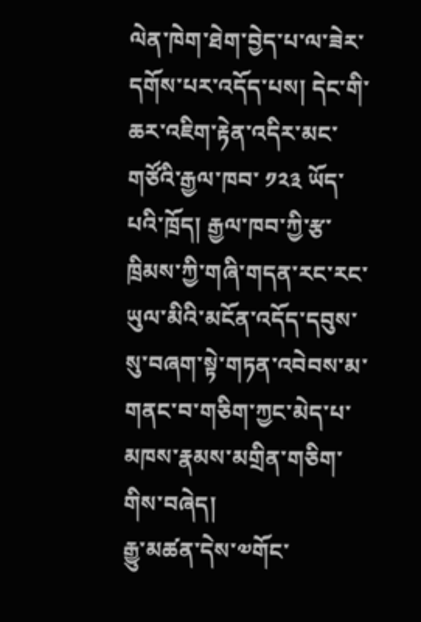ལེན་ཁེག་ཐེག་བྱེད་པ་ལ་ཟེར་དགོས་པར་འདོད་པས། དེང་གི་ཆར་འཇིག་རྟེན་འདིར་མང་གཙོའི་རྒྱལ་ཁབ་ ༡༢༣ ཡོད་པའི་ཁྲོད། རྒྱལ་ཁབ་ཀྱི་རྩ་ཁྲིམས་ཀྱི་གཞི་གདན་རང་རང་ཡུལ་མིའི་མངོན་འདོད་དབུས་སུ་བཞག་སྟེ་གཏན་འབེབས་མ་གནང་བ་གཅིག་ཀྱང་མེད་པ་མཁས་རྣམས་མགྲིན་གཅིག་གིས་བཞེད།
རྒྱུ་མཚན་དེས་༧གོང་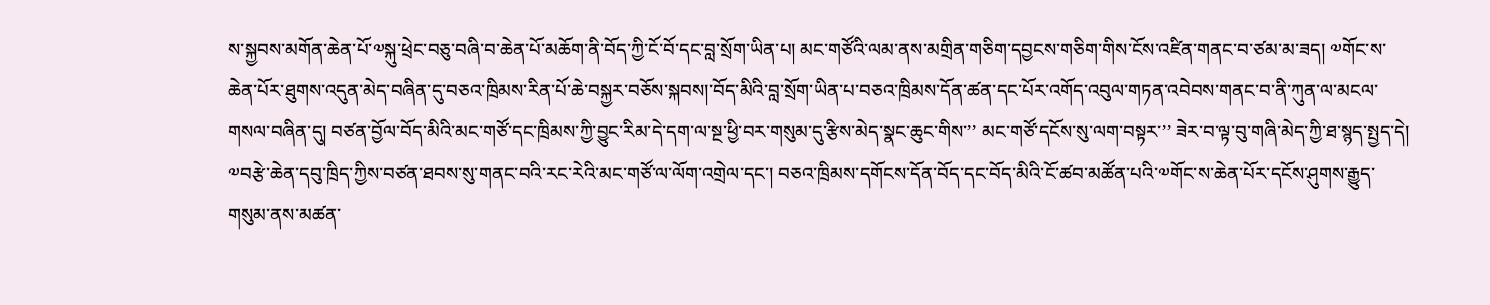ས་སྐྱབས་མགོན་ཆེན་པོ་༧སྐུ་ཕྲེང་བཅུ་བཞི་བ་ཆེན་པོ་མཆོག་ནི་བོད་ཀྱི་ངོ་བོ་དང་བླ་སྲོག་ཡིན་པ། མང་གཙོའི་ལམ་ནས་མགྲིན་གཅིག་དབྱངས་གཅིག་གིས་ངོས་འཛིན་གནང་བ་ཙམ་མ་ཟད། ༧གོང་ས་ཆེན་པོར་ཐུགས་འདུན་མེད་བཞིན་དུ་བཅའ་ཁྲིམས་རིན་པོ་ཆེ་བསྐྱར་བཅོས་སྐབས།་བོད་མིའི་བླ་སྲོག་ཡིན་པ་བཅའ་ཁྲིམས་དོན་ཚན་དང་པོར་འགོད་འབུལ་གཏན་འབེབས་གནང་བ་ནི་ཀུན་ལ་མངལ་གསལ་བཞིན་དུ། བཙན་བྱོལ་བོད་མིའི་མང་གཙོ་དང་ཁྲིམས་ཀྱི་བྱུང་རིམ་དེ་དག་ལ་སྔ་ཕྱི་བར་གསུམ་དུ་རྩིས་མེད་སྣང་ཆུང་གིས་’’ མང་གཙོ་དངོས་སུ་ལག་བསྟར་’’ ཟེར་བ་ལྟ་བུ་གཞི་མེད་ཀྱི་ཐ་སྙད་སྤྱད་དེ། ༧བརྩེ་ཆེན་དབུ་ཁྲིད་ཀྱིས་བཙན་ཐབས་སུ་གནང་བའི་རང་རེའི་མང་གཙོ་ལ་ལོག་འགྲེལ་དང་། བཅའ་ཁྲིམས་དགོངས་དོན་བོད་དང་བོད་མིའི་ངོ་ཚབ་མཚོན་པའི་༧གོང་ས་ཆེན་པོར་དངོས་ཤུགས་རྒྱུད་གསུམ་ནས་མཚན་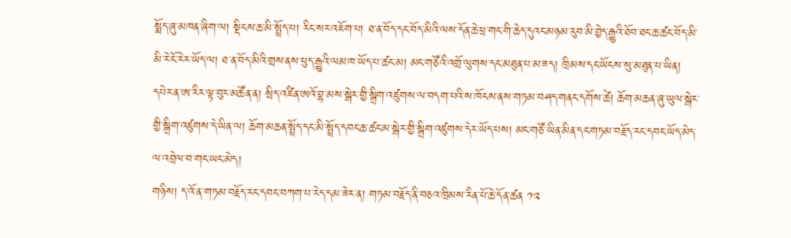སྨོད་ཞུ་མཁན་ཞིག་ལ། སྡིངས་ཆ་མི་སྤྲོད་པ། རིང་སར་འཇོག་པ། ཐ་ན་བོད་དང་བོད་མིའི་ལས་དོན་ཆེ་ཕྲ་གང་གི་ཆེད་དུའང་མཉམ་རུབ་མི་བྱེད་རྒྱུའི་ཐོབ་ཐང་ཆ་ཚང་བོད་མི་མི་རེ་ངོ་རེར་ཡོད་ལ། ཐ་ན་བོད་མིའི་གྲས་ནས་ཕུད་རྒྱུའི་ལམ་ཁ་ཡོད་པ་ཚང་མ། མང་གཙོའི་འགྲོ་ལུགས་དང་མཐུན་པ་མ་ཟད། ཁྲིམས་དང་ཡོངས་སུ་མཐུན་པ་ཡིན། དཔེར་ན་ཨ་རིར་ལྟ་བུར་མཚོན་ན། སྲིད་འཛིན་ཨའོ་བྷ་མས་སྒེར་གྱི་སྒྲིག་འཛུགས་ལ་བདག་པའི་ས་ཁོངས་ནས་གཏམ་བཤད་གནང་དགོས་ཚེ། ཆོག་མཆན་ཞུ་ཡུལ་སྒེར་གྱི་སྒྲིག་འཛུགས་དེ་ཡིན་ལ། ཆོག་མཆན་སྤྲོད་དང་མི་སྤྲོད་དབང་ཆ་ཚང་མ་སྒེར་གྱི་སྒྲིག་འཛུགས་དེར་ཡོད་པས། མང་གཙོ་ཡིན་མིན་དང་གཏམ་བརྗོད་རང་དབང་ཡོད་མེད་ལ་འབྲེལ་བ་གང་ཡང་མེད།
གཉིས། ད་འོ་ན་གཏམ་བརྗོད་རང་དབང་བཀག་པ་རེད་དམ་ཟེར་ན། གཏམ་བརྗོད་ནི་བཅའ་ཁྲིམས་རིན་པོ་ཆེ་དོན་ཚན ༡༢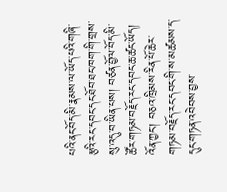པའི་ནང་བོད་མི་རྣམས་ལ་ཡོད་པའི་གཞི་རྩའི་རང་དབང་དང་ཐོབ་ཐང་ཁག་གི་གྲས་སུ་འདུ་བ་ཡིན་པས། བཙན་བྱོལ་བོད་མི་ཚོར་གཏམ་བརྗོད་རང་དབང་ཆ་ཚང་ཡོད། འོན་ཀྱང་། བཅའ་ཁྲིམས་རིན་པོ་ཆེར་གཏམ་བརྗོད་རང་དབང་གི་ས་མཚམས་ད་དུང་གཏན་འབེབས་བྱས་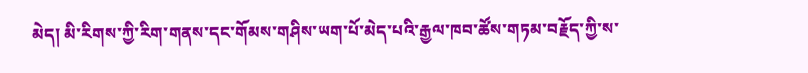མེད། མི་རིགས་ཀྱི་རིག་གནས་དང་གོམས་གཤིས་ཡག་པོ་མེད་པའི་རྒྱལ་ཁབ་ཚོས་གཏམ་བརྗོད་ཀྱི་ས་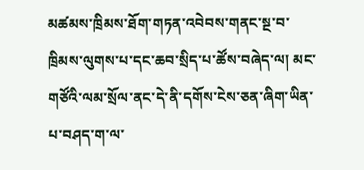མཚམས་ཁྲིམས་ཐོག་གཏན་འབེབས་གནང་སྔ་བ་ཁྲིམས་ལུགས་པ་དང་ཆབ་སྲིད་པ་ཚོས་བཞེད་ལ། མང་གཙོའི་ལམ་སྲོལ་ནང་དེ་ནི་དགོས་ངེས་ཅན་ཞིག་ཡིན་པ་བཤད་ག་ལ་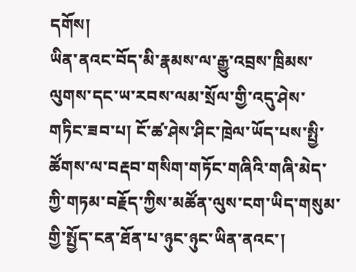དགོས།
ཡིན་ནའང་བོད་མི་རྣམས་ལ་རྒྱུ་འབྲས་ཁྲིམས་ལུགས་དང་ཡ་རབས་ལམ་སྲོལ་གྱི་འདུ་ཤེས་གཏིང་ཟབ་པ། ངོ་ཚ་ཤེས་ཤིང་ཁྲེལ་ཡོད་པས་སྤྱི་ཚོགས་ལ་བརྡབ་གསིག་གཏོང་གཞིའི་གཞི་མེད་ཀྱི་གཏམ་བརྗོད་ཀྱིས་མཚོན་ལུས་ངག་ཡིད་གསུམ་གྱི་སྤྱོད་ངན་ཐོན་པ་ཉུང་ཉུང་ཡིན་ནའང་།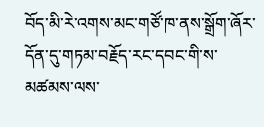བོད་མི་རེ་འགས་མང་གཙོ་ཁ་ནས་སྒྲོག་ཞོར་དོན་དུ་གཏམ་བརྗོད་རང་དབང་གི་ས་མཚམས་ལས་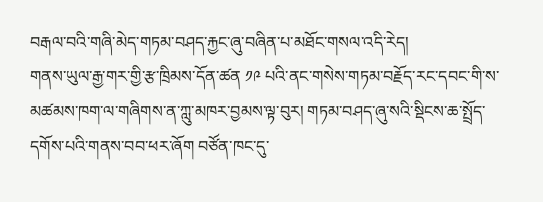བརྒལ་བའི་གཞི་མེད་གཏམ་བཤད་རྐྱང་ཞུ་བཞིན་པ་མཐོང་གསལ་འདི་རེད།
གནས་ཡུལ་རྒྱ་གར་གྱི་རྩ་ཁྲིམས་དོན་ཚན ༡༩ པའི་ནང་གསེས་གཏམ་བརྗོད་རང་དབང་གི་ས་མཚམས་ཁག་ལ་གཞིགས་ན་ཀླུ་མཁར་བྱམས་ལྟ་བུར། གཏམ་བཤད་ཞུ་སའི་སྡིངས་ཆ་སྤྲོད་དགོས་པའི་གནས་བབ་ཕར་ཞོག བཙོན་ཁང་དུ་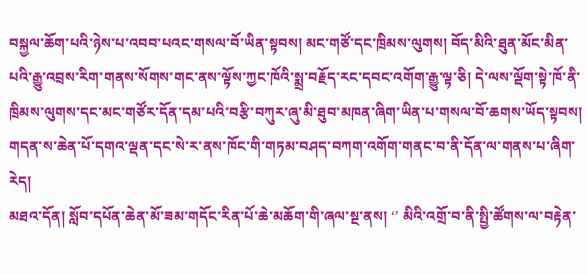བསྐྱལ་ཆོག་པའི་ཉེས་པ་འབབ་པའང་གསལ་བོ་ཡིན་སྟབས། མང་གཙོ་དང་ཁྲིམས་ལུགས། བོད་མིའི་ཐུན་མོང་མིན་པའི་རྒྱུ་འབྲས་རིག་གནས་སོགས་གང་ནས་ལྟོས་ཀྱང་ཁོའི་སྨྲ་བརྗོད་རང་དབང་འགོག་རྒྱུ་ལྟ་ཅི། དེ་ལས་ལྡོག་སྟེ་ཁོ་ནི་ཁྲིམས་ལུགས་དང་མང་གཙོར་དོན་དམ་པའི་བརྩི་བཀུར་ཞུ་མི་ཐུབ་མཁན་ཞིག་ཡིན་པ་གསལ་བོ་ཆགས་ཡོད་སྟབས། གདན་ས་ཆེན་པོ་དགའ་ལྡན་དང་སེ་ར་ནས་ཁོང་གི་གཏམ་བཤད་བཀག་འགོག་གནང་བ་ནི་དོན་ལ་གནས་པ་ཞིག་རེད།
མཐའ་དོན། སློབ་དཔོན་ཆེན་མོ་ཟམ་གདོང་རིན་པོ་ཆེ་མཆོག་གི་ཞལ་སྔ་ནས། ‘’ མིའི་འགྲོ་བ་ནི་སྤྱི་ཚོགས་ལ་བརྟེན་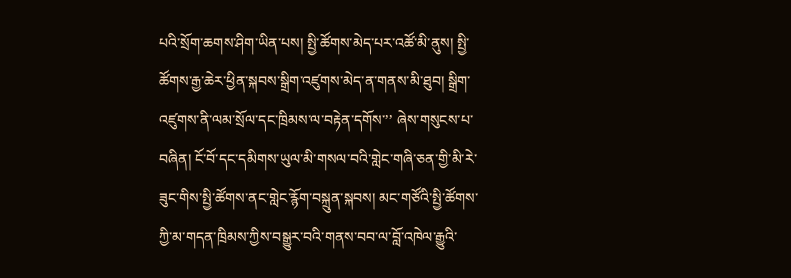པའི་སྲོག་ཆགས་ཤིག་ཡིན་པས། སྤྱི་ཚོགས་མེད་པར་འཚོ་མི་ནུས། སྤྱི་ཚོགས་རྒྱ་ཆེར་ཕྱིན་སྐབས་སྒྲིག་འཛུགས་མེད་ན་གནས་མི་ཐུབ། སྒྲིག་འཛུགས་ནི་ལམ་སྲོལ་དང་ཁྲིམས་ལ་བརྟེན་དགོས་’’ ཞེས་གསུངས་པ་བཞིན། ངོ་བོ་དང་དམིགས་ཡུལ་མི་གསལ་བའི་གླེང་གཞི་ཅན་གྱི་མི་རེ་ཟུང་གིས་སྤྱི་ཚོགས་ནང་གླེང་རྙོག་བསྐྲུན་སྐབས། མང་གཙོའི་སྤྱི་ཚོགས་ཀྱི་མ་གདན་ཁྲིམས་ཀྱིས་བསྒྱུར་བའི་གནས་བབ་ལ་བློ་འཁེལ་རྒྱུའི་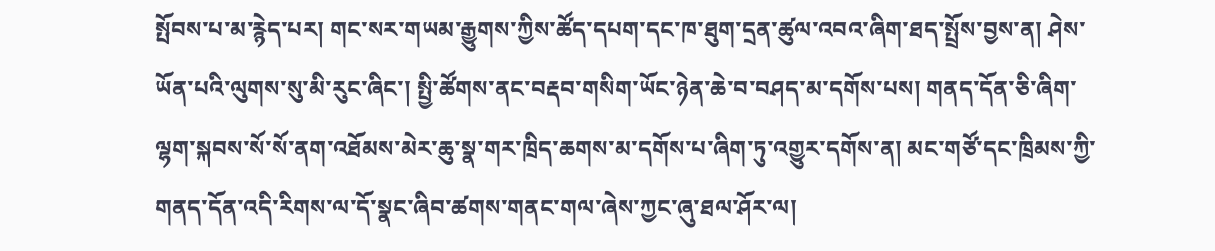སྤོབས་པ་མ་རྙེད་པར། གང་སར་གཡམ་རྒྱུགས་ཀྱིས་ཚོད་དཔག་དང་ཁ་ཐུག་དྲན་ཚུལ་འབའ་ཞིག་ཐད་སྤྲོས་བྱས་ན། ཤེས་ཡོན་པའི་ལུགས་སུ་མི་རུང་ཞིང་། སྤྱི་ཚོགས་ནང་བརྡབ་གསིག་ཡོང་ཉེན་ཆེ་བ་བཤད་མ་དགོས་པས། གནད་དོན་ཅི་ཞིག་ལྷག་སྐབས་སོ་སོ་ནག་འཐོམས་མེར་ཆུ་སྣ་གར་ཁྲིད་ཆགས་མ་དགོས་པ་ཞིག་ཏུ་འགྱུར་དགོས་ན། མང་གཙོ་དང་ཁྲིམས་ཀྱི་གནད་དོན་འདི་རིགས་ལ་དོ་སྣང་ཞིབ་ཚགས་གནང་གལ་ཞེས་ཀྱང་ཞུ་ཐལ་ཤོར་ལ།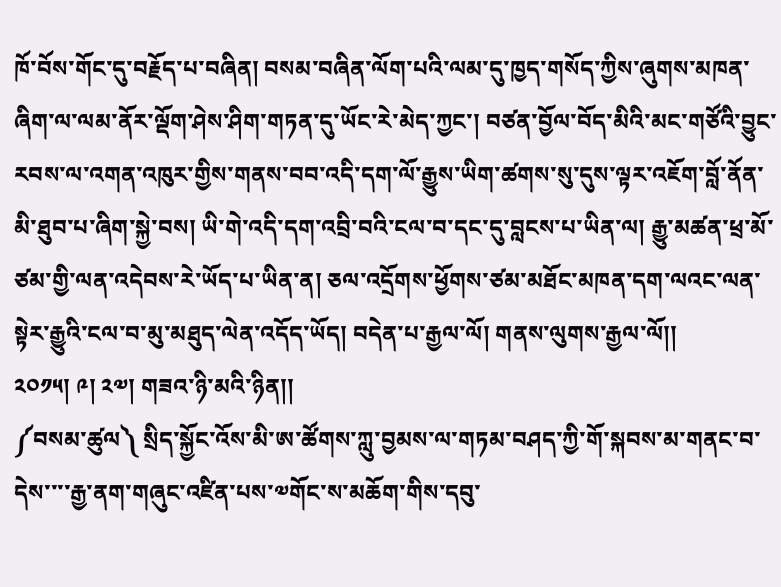ཁོ་བོས་གོང་དུ་བརྗོད་པ་བཞིན། བསམ་བཞིན་ལོག་པའི་ལམ་དུ་ཁྱད་གསོད་ཀྱིས་ཞུགས་མཁན་ཞིག་ལ་ལམ་ནོར་ལྡོག་ཤེས་ཤིག་གཏན་དུ་ཡོང་རེ་མེད་ཀྱང་། བཙན་བྱོལ་བོད་མིའི་མང་གཙོའི་བྱུང་རབས་ལ་འགན་འཁུར་གྱིས་གནས་བབ་འདི་དག་ལོ་རྒྱུས་ཡིག་ཚགས་སུ་དུས་ལྟར་འཇོག་བློ་ནོན་མི་ཐུབ་པ་ཞིག་སྐྱེ་བས། ཡི་གེ་འདི་དག་འབྲི་བའི་ངལ་བ་དང་དུ་བླངས་པ་ཡིན་ལ། རྒྱུ་མཚན་ཕྲ་མོ་ཙམ་གྱི་ལན་འདེབས་རེ་ཡོད་པ་ཡིན་ན། ཅལ་འདྲོགས་ཕྱོགས་ཙམ་མཐོང་མཁན་དག་ལའང་ལན་སྟེར་རྒྱུའི་ངལ་བ་མུ་མཐུད་ལེན་འདོད་ཡོད། བདེན་པ་རྒྱལ་ལོ། གནས་ལུགས་རྒྱལ་ལོ།།
༢༠༡༥། ༩། ༢༧། གཟའ་ཉི་མའི་ཉིན།།
༼བསམ་ཚུལ༽ སྲིད་སྐྱོང་འོས་མི་ཨ་ཚོགས་ཀླུ་བྱམས་ལ་གཏམ་བཤད་ཀྱི་གོ་སྐབས་མ་གནང་བ་དེས་་་་རྒྱ་ནག་གཞུང་འཛིན་པས་༧གོང་ས་མཆོག་གིས་དབུ་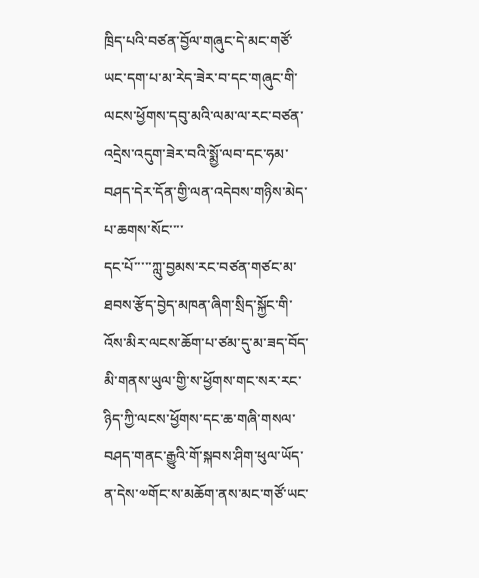ཁྲིད་པའི་བཙན་བྱོལ་གཞུང་དེ་མང་གཙོ་ཡང་དག་པ་མ་རེད་ཟེར་བ་དང་གཞུང་གི་ལངས་ཕྱོགས་དབུ་མའི་ལམ་ལ་རང་བཙན་འདྲེས་འདུག་ཟེར་བའི་སྨྱོ་ལབ་དང་ཧམ་བཤད་དེར་དོན་གྱི་ལན་འདེབས་གཉིས་མེད་པ་ཆགས་སོང་་་་
དང་པོ་་་་་ཀླུ་བྱམས་རང་བཙན་གཙང་མ་ཐབས་རྩོད་བྱེད་མཁན་ཞིག་སྲིད་སྐྱོང་གི་འོས་མིར་ལངས་ཆོག་པ་ཙམ་དུ་མ་ཟད་བོད་མི་གནས་ཡུལ་གྱི་ས་ཕྱོགས་གང་སར་རང་ཉིད་ཀྱི་ལངས་ཕྱོགས་དང་ཆ་གཞི་གསལ་བཤད་གནང་རྒྱུའི་གོ་སྐབས་ཤིག་ཕུལ་ཡོད་ན་དེས་༧གོང་ས་མཆོག་ནས་མང་གཙོ་ཡང་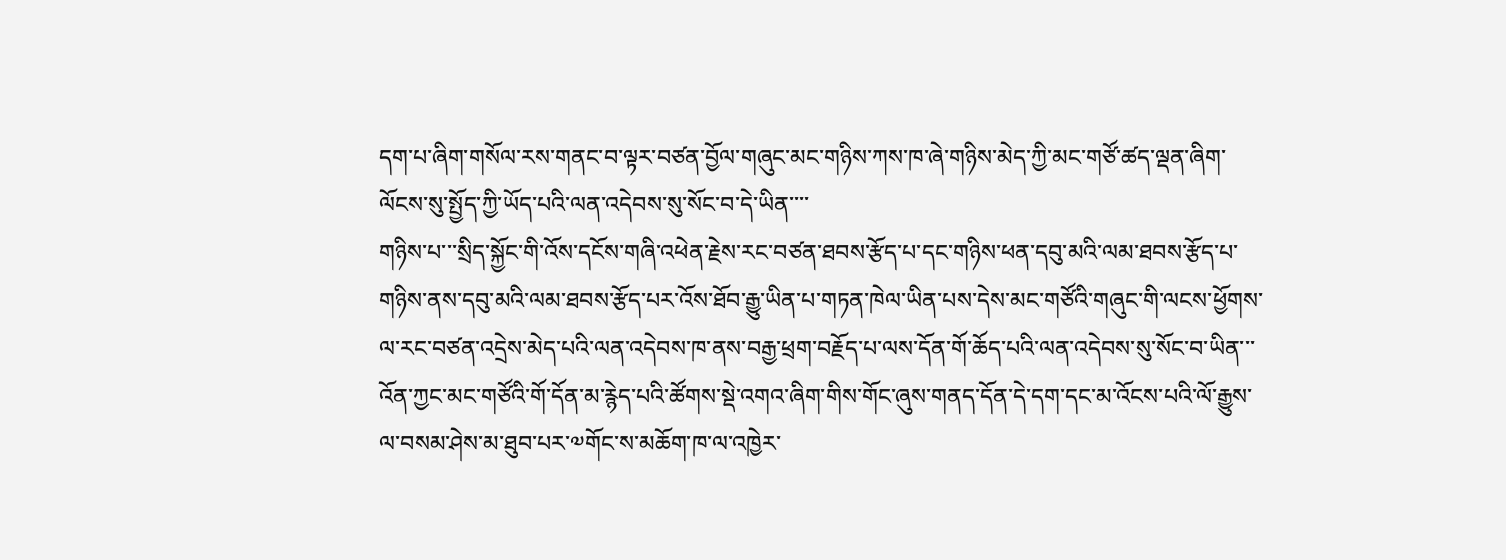དག་པ་ཞིག་གསོལ་རས་གནང་བ་ལྟར་བཙན་བྱོལ་གཞུང་མང་གཉིས་ཀས་ཁ་ཞེ་གཉིས་མེད་ཀྱི་མང་གཙོ་ཚད་ལྡན་ཞིག་ལོངས་སུ་སྤྱོད་ཀྱི་ཡོད་པའི་ལན་འདེབས་སུ་སོང་བ་དེ་ཡིན་་་་
གཉིས་པ་་་སྲིད་སྐྱོང་གི་འོས་དངོས་གཞི་འཕེན་རྗེས་རང་བཙན་ཐབས་རྩོད་པ་དང་གཉིས་ཕན་དབུ་མའི་ལམ་ཐབས་རྩོད་པ་གཉིས་ནས་དབུ་མའི་ལམ་ཐབས་རྩོད་པར་འོས་ཐོབ་རྒྱུ་ཡིན་པ་གཏན་ཁེལ་ཡིན་པས་དེས་མང་གཙོའི་གཞུང་གི་ལངས་ཕྱོགས་ལ་རང་བཙན་འདྲེས་མེད་པའི་ལན་འདེབས་ཁ་ནས་བརྒྱ་ཕྲག་བརྗོད་པ་ལས་དོན་གོ་ཆོད་པའི་ལན་འདེབས་སུ་སོང་བ་ཡིན་་་འོན་ཀྱང་མང་གཙོའི་གོ་དོན་མ་རྙེད་པའི་ཚོགས་སྡེ་འགའ་ཞིག་གིས་གོང་ཞུས་གནད་དོན་དེ་དག་དང་མ་འོངས་པའི་ལོ་རྒྱུས་ལ་བསམ་ཤེས་མ་ཐུབ་པར་༧གོང་ས་མཆོག་ཁ་ལ་འཁྱེར་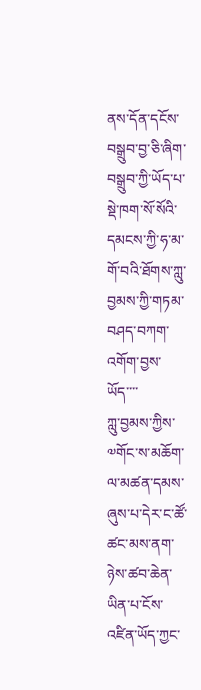ནས་དོན་དངོས་བསྒྲུབ་བྱ་ཅི་ཞིག་བསྒྲུབ་ཀྱི་ཡོད་པ་སྡེ་ཁག་སོ་སོའི་དམངས་ཀྱི་ཧ་མ་གོ་བའི་ཐོགས་ཀླུ་བྱམས་ཀྱི་གཏམ་བཤད་བཀག་འགོག་བྱས་ཡོད་་་་
ཀླུ་བྱམས་ཀྱིས་༧གོང་ས་མཆོག་ལ་མཚན་དམས་ཞུས་པ་དེར་ང་ཚོ་ཚང་མས་ནག་ཉེས་ཚབ་ཆེན་ཡིན་པ་ངོས་འཛིན་ཡོད་ཀྱང་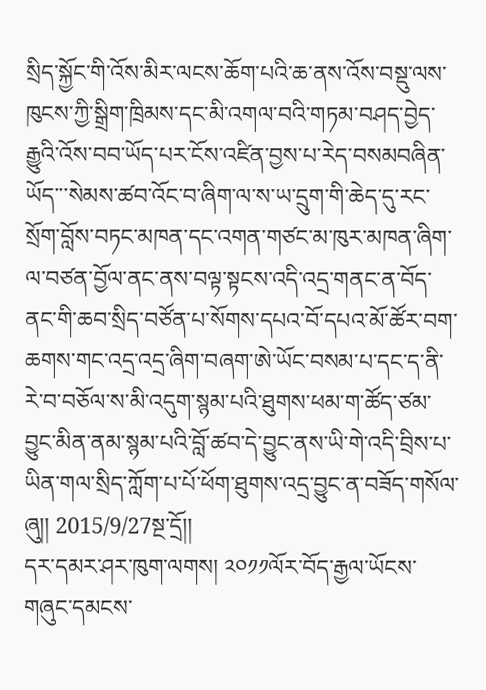སྲིད་སྐྱོང་གི་འོས་མིར་ལངས་ཆོག་པའི་ཆ་ནས་འོས་བསྡུ་ལས་ཁུངས་ཀྱི་སྒྲིག་ཁྲིམས་དང་མི་འགལ་བའི་གཏམ་བཤད་བྱེད་རྒྱུའི་འོས་བབ་ཡོད་པར་ངོས་འཛིན་བྱས་པ་རེད་བསམབཞིན་ཡོད་་་སེམས་ཚབ་འོང་བ་ཞིག་ལ་ས་ཡ་དྲུག་གི་ཆེད་དུ་རང་སྲོག་བློས་བཏང་མཁན་དང་འགན་གཙང་མ་ཁུར་མཁན་ཞིག་ལ་བཙན་བྱོལ་ནང་ནས་བལྟ་སྟངས་འདི་འདྲ་གནང་ན་བོད་ནང་གི་ཆབ་སྲིད་བཙོན་པ་སོགས་དཔའ་བོ་དཔའ་མོ་ཚོར་བག་ཆགས་གང་འདྲ་འདྲ་ཞིག་བཞག་ཨེ་ཡོང་བསམ་པ་དང་ད་ནི་རེ་བ་བཅོལ་ས་མི་འདུག་སྙམ་པའི་ཐུགས་ཕམ་ག་ཚོད་ཙམ་བྱུང་མིན་ནམ་སྙམ་པའི་བློ་ཚབ་དེ་བྱུང་ནས་ཡི་གེ་འདི་བྲིས་པ་ཡིན་གལ་སྲིད་ཀློག་པ་པོ་ཕོག་ཐུགས་འདྲ་བྱུང་ན་བཟོད་གསོལ་ཞུ།། 2015/9/27སྔ་དྲོ།།
དར་དམར་ཤར་ཁུག་ལགས། ༢༠༡༡ལོར་བོད་རྒྱལ་ཡོངས་གཞུང་དམངས་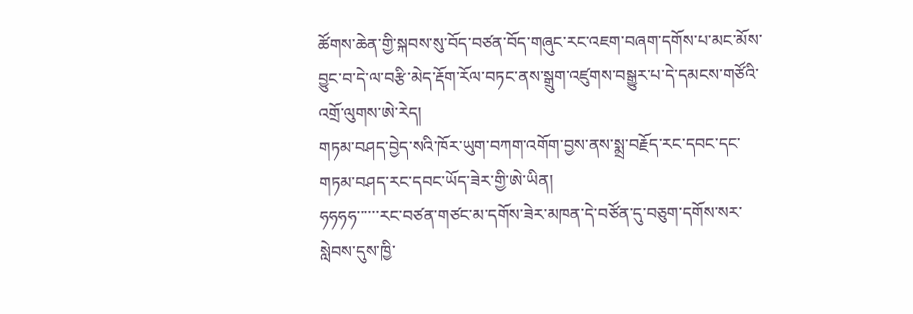ཚོགས་ཆེན་གྱི་སྐབས་སུ་བོད་བཙན་བོད་གཞུང་རང་འཇག་བཞག་དགོས་པ་མང་མོས་བྱུང་བ་དེ་ལ་བརྩི་མེད་རྡོག་རོལ་བཏང་ནས་སྒྲུག་འཛུགས་བསྒྱུར་པ་དེ་དམངས་གཙོའི་འགྲོ་ལུགས་ཨེ་རེད།
གཏམ་བཤད་བྱེད་སའི་ཁོར་ཡུག་བཀག་འགོག་བྱས་ནས་སྨྲ་བརྗོད་རང་དབང་དང་གཏམ་བཤད་རང་དབང་ཡོད་ཟེར་གྱི་ཨེ་ཡིན།
ཧཧཧཧ་་་་་་རང་བཙན་གཙང་མ་དགོས་ཟེར་མཁན་དེ་བཙོན་དུ་བཅུག་དགོས་སར་སླེབས་དུས་ཁྱི་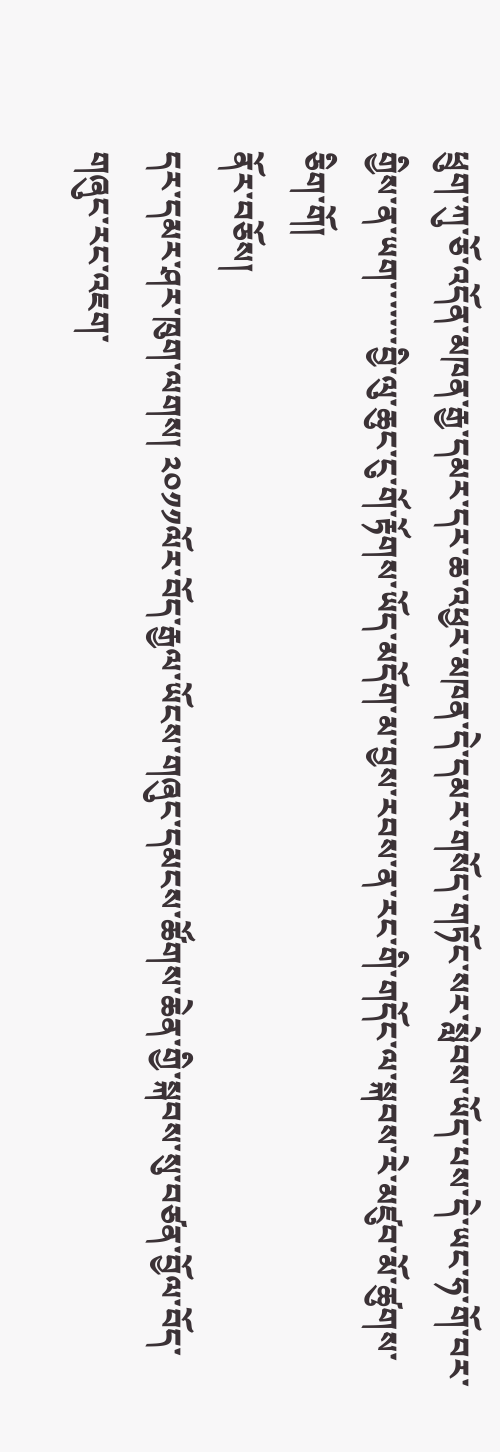ཕྲུག་ཀུ་ཅོ་འདོན་མཁན་རྒྱ་དམར་དར་ཆ་འཕྱར་མཁན་དེ་དམར་གསོད་གཏོང་སར་སླེབས་ཡོད་པས་དེ་ཡང་ཧ་གོ་བར་གྱིས་ན་ཡག་་་་་་་བྱི་ལུ་ཆུང་ངུ་གོ་རྟོགས་ཡོད་མདོག་མ་བྱས་རབས་ན་རང་གི་གདོང་ལ་སྐབས་རེ་མཛུབ་མོ་ཚུགས་ཅིག་གོ།
ནོར་བཅོས།
དར་དམར་ཤར་ཁུག་ལགས། ༢༠༡༡ལོར་བོད་རྒྱལ་ཡོངས་གཞུང་དམངས་ཚོགས་ཆེན་གྱི་སྐབས་སུ་བཙན་བྱོལ་བོད་གཞུང་རང་འཇག་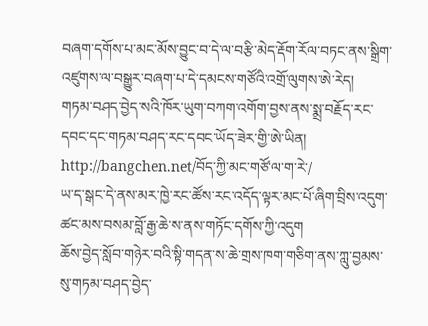བཞག་དགོས་པ་མང་མོས་བྱུང་བ་དེ་ལ་བརྩི་མེད་རྡོག་རོལ་བཏང་ནས་སྒྲིག་འཛུགས་ལ་བསྒྱུར་བཞག་པ་དེ་དམངས་གཙོའི་འགྲོ་ལུགས་ཨེ་རེད།
གཏམ་བཤད་བྱེད་སའི་ཁོར་ཡུག་བཀག་འགོག་བྱས་ནས་སྨྲ་བརྗོད་རང་དབང་དང་གཏམ་བཤད་རང་དབང་ཡོད་ཟེར་གྱི་ཨེ་ཡིན།
http://bangchen.net/བོད་ཀྱི་མང་གཙོ་ལ་ག་རེ་/
ཡ་ད་སྒང་དེ་ནས་མར་ཁྱེ་རང་ཚོས་རང་འདོད་ལྟར་མང་པོ་ཞིག་བྲིས་འདུག་ཚང་མས་བསམ་བློ་རྒྱ་ཆེ་ས་ནས་གཏོང་དགོས་ཀྱི་འདུག
ཆོས་བྱེད་སློབ་གཉེར་བའི་སྟི་གདན་ས་ཆེ་གྲས་ཁག་གཅིག་ནས་ཀླུ་བྱམས་སུ་གཏམ་བཤད་བྱེད་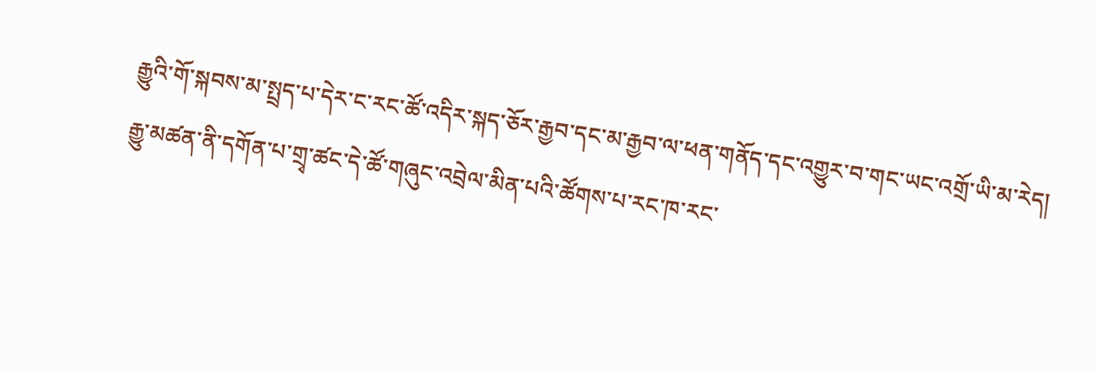རྒྱུའི་གོ་སྐབས་མ་སྤྲད་པ་དེར་ང་རང་ཚོ་འདིར་སྐད་ཅོར་རྒྱབ་དང་མ་རྒྱབ་ལ་ཕན་གནོད་དང་འགྱུར་བ་གང་ཡང་འགྲོ་ཡི་མ་རེད། རྒྱུ་མཚན་ནི་དགོན་པ་གྲྭ་ཚང་དེ་ཚོ་གཞུང་འབྲེལ་མིན་པའི་ཚོགས་པ་རང་ཁ་རང་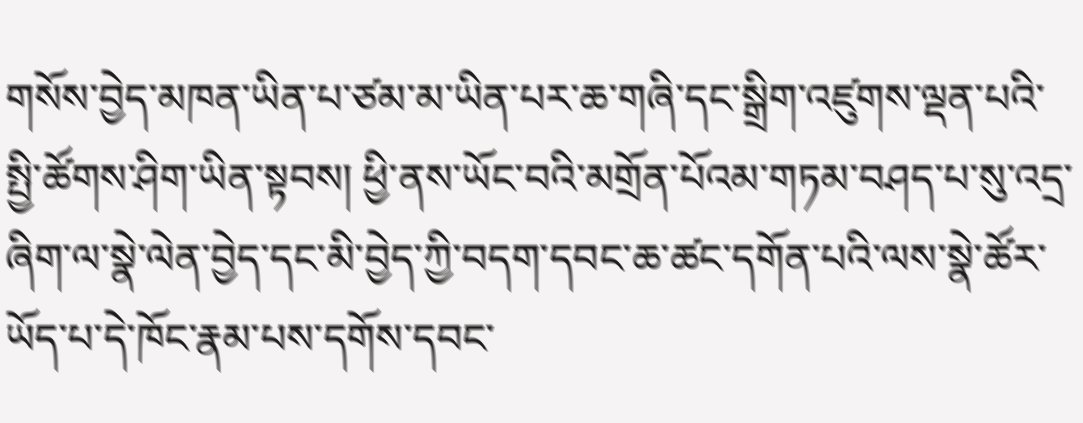གསོས་བྱེད་མཁན་ཡིན་པ་ཙམ་མ་ཡིན་པར་ཆ་གཞི་དང་སྒྲིག་འཛུགས་ལྡན་པའི་སྤྱི་ཚོགས་ཤིག་ཡིན་སྟབས། ཕྱི་ནས་ཡོང་བའི་མགྲོན་པོའམ་གཏམ་བཤད་པ་སུ་འདྲ་ཞིག་ལ་སྣེ་ལེན་བྱེད་དང་མི་བྱེད་ཀྱི་བདག་དབང་ཆ་ཚང་དགོན་པའི་ལས་སྣེ་ཚོར་ཡོད་པ་དེ་ཁོང་རྣམ་པས་དགོས་དབང་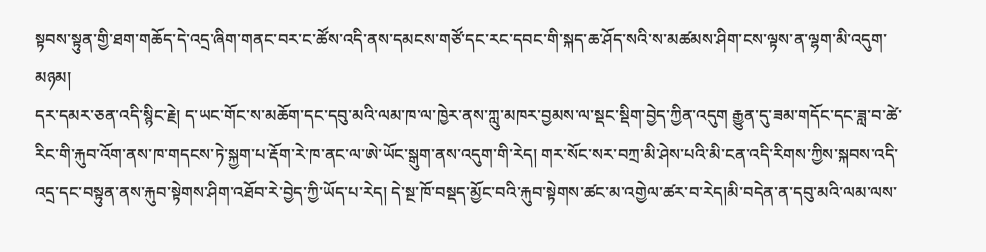སྟབས་སྟུན་གྱི་ཐག་གཆོད་དེ་འདྲ་ཞིག་གནང་བར་ང་ཚོས་འདི་ནས་དམངས་གཙོ་དང་རང་དབང་གི་སྐད་ཆ་ཤོད་སའི་ས་མཚམས་ཤིག་ངས་ལྟས་ན་ལྷག་མི་འདུག་མཉམ།
དར་དམར་ཅན་འདི་སྙིང་རྗེ། ད་ཡང་གོང་ས་མཆོག་དང་དབུ་མའི་ལམ་ཁ་ལ་ཁྱེར་ནས་ཀླུ་མཁར་བྱམས་ལ་སྡང་སྡིག་བྱེད་ཀྱིན་འདུག རྒྱུན་དུ་ཟམ་གདོང་དང་ཟླ་བ་ཚེ་རིང་གི་རྐུབ་འོག་ནས་ཁ་གདངས་ཏེ་སྐྱག་པ་རྡོག་རེ་ཁ་ནང་ལ་ཨེ་ཡོང་སྒུག་ནས་འདུག་གི་རེད། གར་སོང་སར་བཀྲ་མི་ཤེས་པའི་མི་ངན་འདི་རིགས་ཀྱིས་སྐབས་འདི་འདྲ་དང་བསྟུན་ནས་རྐུབ་སྟེགས་ཤིག་འཐོབ་རེ་བྱེད་ཀྱི་ཡོད་པ་རེད། དེ་སྔ་ཁོ་བསྡད་མྱོང་བའི་རྐུབ་སྟེགས་ཚང་མ་འགྱེལ་ཚར་བ་རེད།མི་བདེན་ན་དབུ་མའི་ལམ་ལས་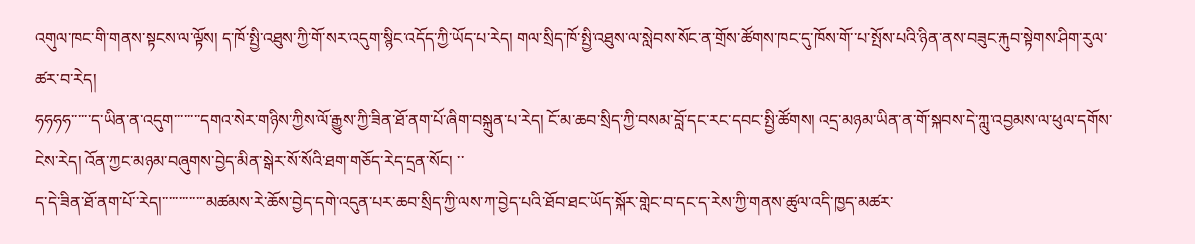འགུལ་ཁང་གི་གནས་སྟངས་ལ་ལྟོས། ད་ཁོ་སྤྱི་འཐུས་ཀྱི་གོ་སར་འདུག་སྙིང་འདོད་ཀྱི་ཡོད་པ་རེད། གལ་སྲིད་ཁོ་སྤྱི་འཐུས་ལ་སླེབས་སོང་ན་གྲོས་ཚོགས་ཁང་དུ་ཁོས་གོ་་པ་སྤོས་པའི་ཉིན་ནས་བཟུང་རྐུབ་སྟེགས་ཤིག་རུལ་ཚར་བ་རེད།
ཧཧཧཧ་་་་་་ད་ཡིན་ན་འདུག་་་་་་་་དགའ་སེར་གཉིས་ཀྱིས་ལོ་རྒྱུས་ཀྱི་ཟིན་ཐོ་ནག་པོ་ཞིག་བསྐྲུན་པ་རེད། ངོ་མ་ཆབ་སྲིད་ཀྱི་བསམ་བློ་དང་རང་དབང་སྤྱི་ཚོགས། འདྲ་མཉམ་ཡིན་ན་གོ་སྐབས་དེ་ཀླུ་འབྱམས་ལ་ཕུལ་དགོས་ངེས་རེད། འོན་ཀྱང་མཉམ་བཞུགས་བྱེད་མིན་སྒེར་སོ་སོའི་ཐག་གཅོད་རེད་དྲན་སོང། ་་
ད་དེ་ཟིན་ཐོ་ནག་པོ་་རེད།་་་་་་་་་་་་་མཚམས་རེ་ཆོས་བྱེད་དགེ་འདུན་པར་ཆབ་སྲིད་ཀྱི་ལས་ཀ་བྱེད་པའི་ཐོབ་ཐང་ཡོད་སྐོར་གླེང་བ་དང་ད་རེས་ཀྱི་གནས་ཚུལ་འདི་ཁྱད་མཚར་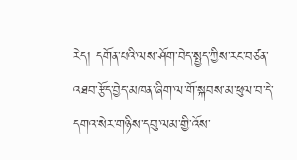རེད། དགོན་པའི་ལས་ཤོག་བེད་སྤྱད་ཀྱིས་རང་བཙན་འཐབ་རྩོད་བྱེད་མཁན་ཞིག་ལ་གོ་སྐབས་མ་ཕུལ་བ་དེ་དགའ་སེར་གཉིས་དབུ་ལམ་གྱི་འོས་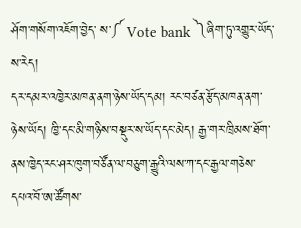ཤོག་གསོག་འཇོག་བྱེད་ ས་༼ Vote bank ༽ཞིག་ཏུ་འགྱུར་ཡོད་ས་རེད།
དར་དམར་འཁྱེར་མཁན་ནག་ཉེས་ཡོད་དམ། རང་བཙན་རྩོད་མཁན་ནག་ཉེས་ཡོད། ཁྱི་དང་མི་གཉིས་བསྡུར་ས་ཡོད་དང་མེད། རྒྱ་གར་ཁྲིམས་ཐོག་ནས་ཁྱེད་རང་ཤར་ཁུག་བཙོན་ལ་བཅུག་རྒྱུའི་ལས་ཀ་དང་རྒྱལ་གཅེས་དཔའ་བོ་ཨ་ཚོགས་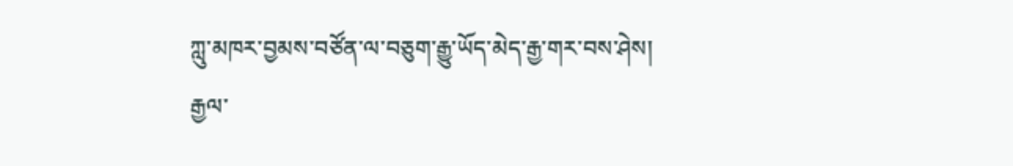ཀླུ་མཁར་བྱམས་བཙོན་ལ་བཅུག་རྒྱུ་ཡོད་མེད་རྒྱ་གར་བས་ཤེས།
རྒྱལ་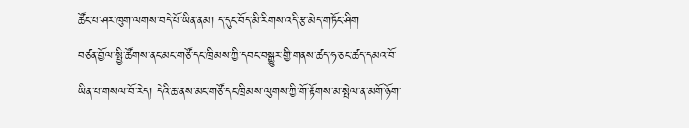ཚོང་པ་ཤར་ཁུག་ལགས་བདེ་པོ་ཡིན་ནམ། ད་དུང་བོད་མི་རིགས་འདི་རྩ་མེད་གཏོང་ཤིག
བཙན་བྱོལ་སྤྱི་ཚོགས་ནང་མང་གཙོ་དང་ཁྲིམས་ཀྱི་དབང་བསྒྱུར་གྱི་གནས་ཚད་ཧ་ཅང་ཚད་དམའ་བོ་ཡིན་པ་གསལ་བོ་རེད། དེའི་ཆ་ནས་མང་གཙོ་དང་ཁྲིམས་ལུགས་ཀྱི་གོ་རྟོགས་མ་སྤེལ་ན་མགོ་ཉོག་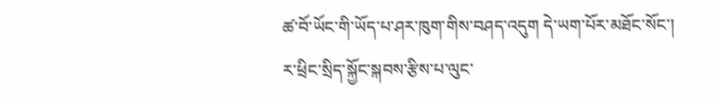ཚ་བོ་ཡོང་གི་ཡོད་པ་ཤར་ཁུག་གིས་བཤད་འདུག དེ་ཡག་པོར་མཐོང་སོང་།
ར་ཕྲིང་སྲིད་སྐྱོང་སྐབས་རྩིས་པ་ལུང་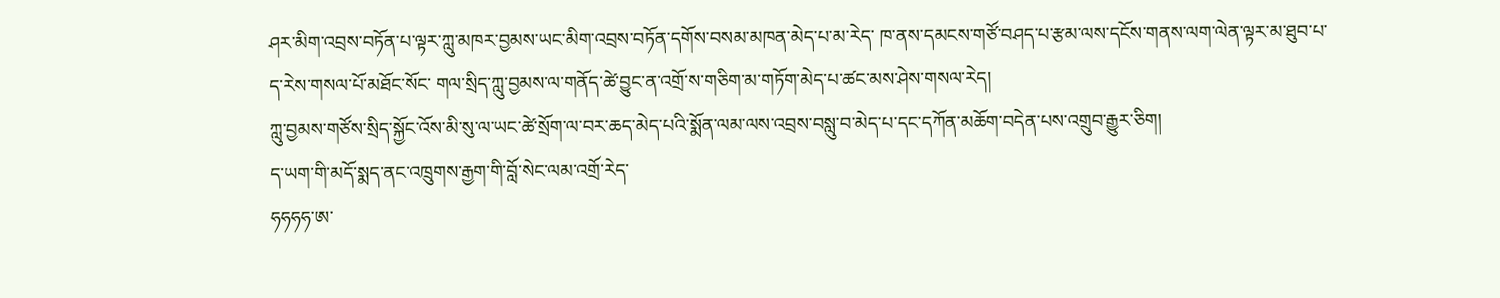ཤར་མིག་འབྲས་བཏོན་པ་ལྟར་ཀླུ་མཁར་བྱམས་ཡང་མིག་འབྲས་བཏོན་དགོས་བསམ་མཁན་མེད་པ་མ་རེད་ ཁ་ནས་དམངས་གཙོ་བཤད་པ་རྩམ་ལས་དངོས་གནས་ལག་ལེན་ལྟར་མ་ཐུབ་པ་ད་རེས་གསལ་པོ་མཐོང་སོང་ གལ་སྲིད་ཀླུ་བྱམས་ལ་གནོད་ཚེ་བྱུང་ན་འགྲོ་ས་གཅིག་མ་གཏོག་མེད་པ་ཚང་མས་ཤེས་གསལ་རེད།
ཀླུ་བྱམས་གཙོས་སྲིད་སྐྱོང་འོས་མི་སུ་ལ་ཡང་ཚེ་སྲོག་ལ་བར་ཆད་མེད་པའི་སྨོན་ལམ་ལས་འབྲས་བསླུ་བ་མེད་པ་དང་དཀོན་མཆོག་བདེན་པས་འགྲུབ་རྒྱུར་ཅིག།
ད་ཡག་གི་མདོ་སྨད་ནང་འཁྲུགས་རྒྱག་གི་བློ་སེང་ལམ་འགྲོ་རེད་
ཧཧཧཧ་ཨ་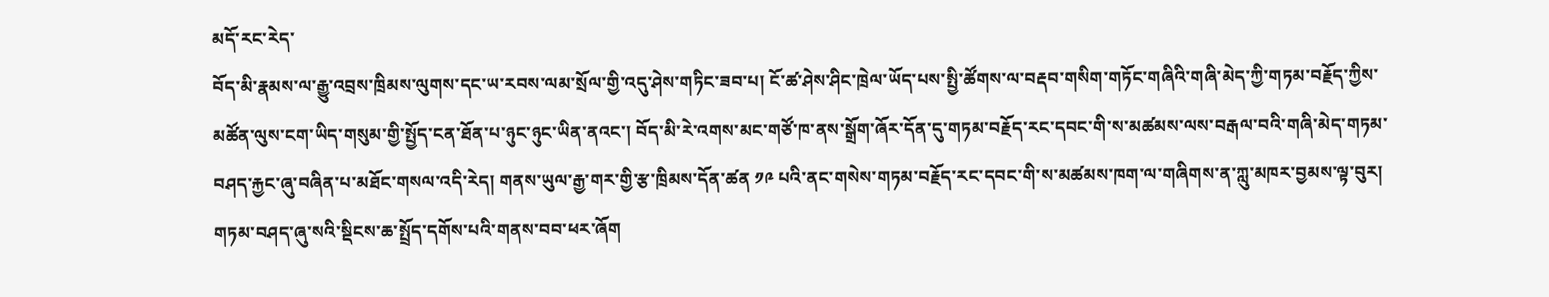མདོ་རང་རེད་
བོད་མི་རྣམས་ལ་རྒྱུ་འབྲས་ཁྲིམས་ལུགས་དང་ཡ་རབས་ལམ་སྲོལ་གྱི་འདུ་ཤེས་གཏིང་ཟབ་པ། ངོ་ཚ་ཤེས་ཤིང་ཁྲེལ་ཡོད་པས་སྤྱི་ཚོགས་ལ་བརྡབ་གསིག་གཏོང་གཞིའི་གཞི་མེད་ཀྱི་གཏམ་བརྗོད་ཀྱིས་མཚོན་ལུས་ངག་ཡིད་གསུམ་གྱི་སྤྱོད་ངན་ཐོན་པ་ཉུང་ཉུང་ཡིན་ནའང་། བོད་མི་རེ་འགས་མང་གཙོ་ཁ་ནས་སྒྲོག་ཞོར་དོན་དུ་གཏམ་བརྗོད་རང་དབང་གི་ས་མཚམས་ལས་བརྒལ་བའི་གཞི་མེད་གཏམ་བཤད་རྐྱང་ཞུ་བཞིན་པ་མཐོང་གསལ་འདི་རེད། གནས་ཡུལ་རྒྱ་གར་གྱི་རྩ་ཁྲིམས་དོན་ཚན ༡༩ པའི་ནང་གསེས་གཏམ་བརྗོད་རང་དབང་གི་ས་མཚམས་ཁག་ལ་གཞིགས་ན་ཀླུ་མཁར་བྱམས་ལྟ་བུར། གཏམ་བཤད་ཞུ་སའི་སྡིངས་ཆ་སྤྲོད་དགོས་པའི་གནས་བབ་ཕར་ཞོག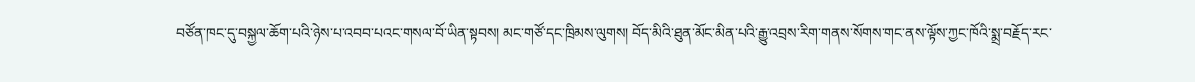བཙོན་ཁང་དུ་བསྐྱལ་ཆོག་པའི་ཉེས་པ་འབབ་པའང་གསལ་བོ་ཡིན་སྟབས། མང་གཙོ་དང་ཁྲིམས་ལུགས། བོད་མིའི་ཐུན་མོང་མིན་པའི་རྒྱུ་འབྲས་རིག་གནས་སོགས་གང་ནས་ལྟོས་ཀྱང་ཁོའི་སྨྲ་བརྗོད་རང་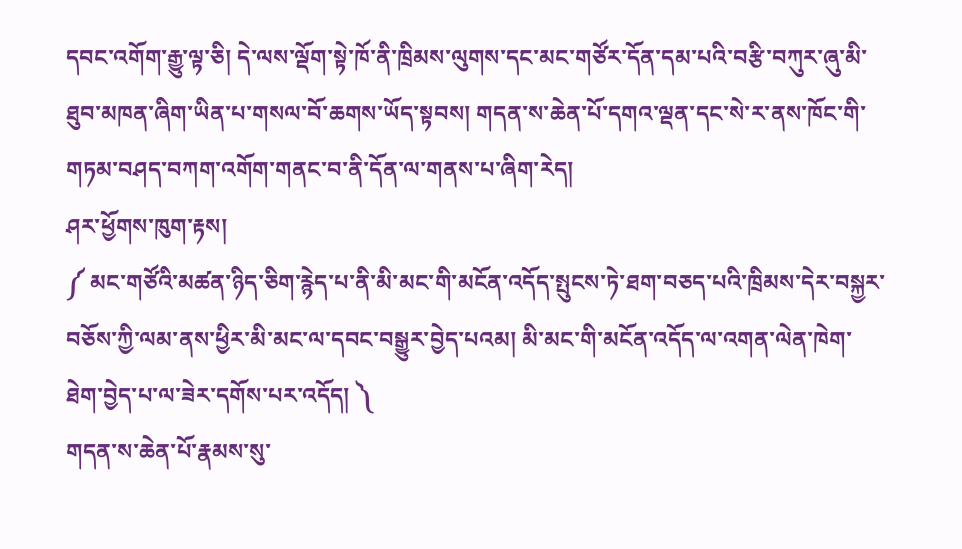དབང་འགོག་རྒྱུ་ལྟ་ཅི། དེ་ལས་ལྡོག་སྟེ་ཁོ་ནི་ཁྲིམས་ལུགས་དང་མང་གཙོར་དོན་དམ་པའི་བརྩི་བཀུར་ཞུ་མི་ཐུབ་མཁན་ཞིག་ཡིན་པ་གསལ་བོ་ཆགས་ཡོད་སྟབས། གདན་ས་ཆེན་པོ་དགའ་ལྡན་དང་སེ་ར་ནས་ཁོང་གི་གཏམ་བཤད་བཀག་འགོག་གནང་བ་ནི་དོན་ལ་གནས་པ་ཞིག་རེད།
ཤར་ཕྱོགས་ཁུག་རྟས།
༼ མང་གཙོའི་མཚན་ཉིད་ཅིག་རྙེད་པ་ནི་མི་མང་གི་མངོན་འདོད་སྤུངས་ཏེ་ཐག་བཅད་པའི་ཁྲིམས་དེར་བསྐྱར་བཅོས་ཀྱི་ལམ་ནས་ཕྱིར་མི་མང་ལ་དབང་བསྒྱུར་བྱེད་པའམ། མི་མང་གི་མངོན་འདོད་ལ་འགན་ལེན་ཁེག་ཐེག་བྱེད་པ་ལ་ཟེར་དགོས་པར་འདོད། ༽
གདན་ས་ཆེན་པོ་རྣམས་སུ་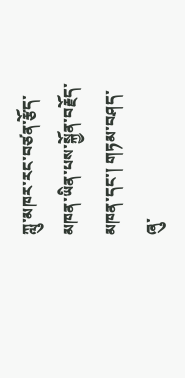ཀླུ་མཁར་རང་བཙན་རྩོད་མཁན་ཡིན་པས་སྐྱོན་བརྗོད་མཁན་དང་། གཏམ་བཤད་ཞུ་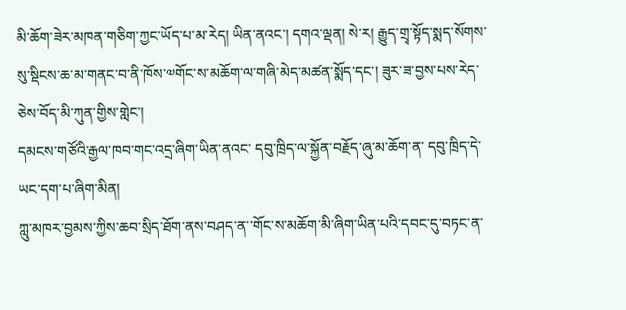མི་ཆོག་ཟེར་མཁན་གཅིག་ཀྱང་ཡོད་པ་མ་རེད། ཡིན་ནའང་། དགའ་ལྡན། སེ་ར། རྒྱུད་གྲྭ་སྟོད་སྨད་སོགས་སུ་སྡིངས་ཆ་མ་གནང་བ་ནི་ཁོས་༧གོང་ས་མཆོག་ལ་གཞི་མེད་མཚན་སྨོད་དང་། ཟུར་ཟ་བྱས་པས་རེད་ཅེས་བོད་མི་ཀུན་གྱིས་གླེང་།
དམངས་གཙོའི་རྒྱལ་ཁབ་གང་འདྲ་ཞིག་ཡིན་ནའང་ དབུ་ཁྲིད་ལ་སྐྱོན་བརྗོད་ཞུ་མ་ཆོག་ན་ དབུ་ཁྲིད་དེ་ཡང་དག་པ་ཞིག་མིན།
ཀླུ་མཁར་བྱམས་ཀྱིས་ཆབ་སྲིད་ཐོག་ནས་བཤད་ན་་གོང་ས་མཆོག་མི་ཞིག་ཡིན་པའི་དབང་དུ་བཏང་ན་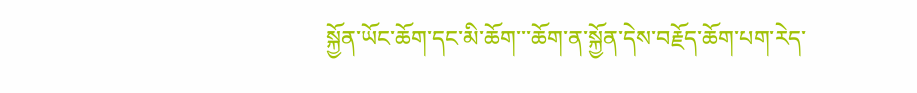སྐྱོན་ཡོང་ཆོག་དང་མི་ཆོག་་་ཆོག་ན་སྐྱོན་དེས་བརྗོད་ཆོག་པག་རེད་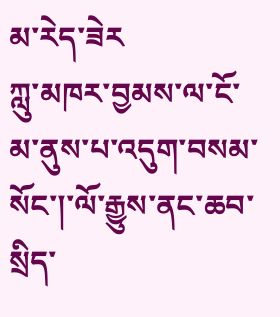མ་རེད་ཟེར
ཀླུ་མཁར་བྱམས་ལ་ངོ་མ་ནུས་པ་འདུག་བསམ་སོང་།་ལོ་རྒྱུས་ནང་ཆབ་སྲིད་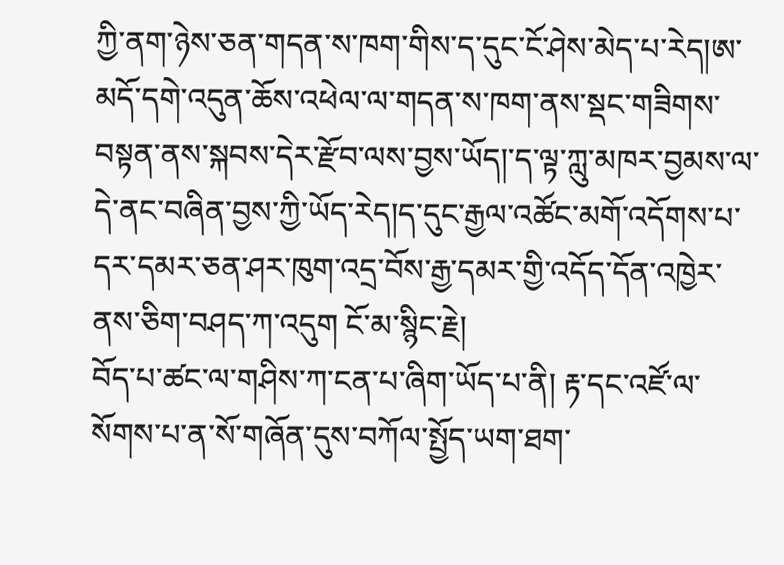ཀྱི་ནག་ཉེས་ཅན་གདན་ས་ཁག་གིས་ད་དུང་ངོ་ཤེས་མེད་པ་རེད།ཨ་མདོ་དགེ་འདུན་ཆོས་འཕེལ་ལ་གདན་ས་ཁག་ནས་སྡང་གཟིགས་བསྟན་ནས་སྐབས་དེར་རྫོབ་ལས་བྱས་ཡོད།་ད་ལྟ་ཀླུ་མཁར་བྱམས་ལ་དེ་ནང་བཞིན་བྱས་ཀྱི་ཡོད་རེད།ད་དུང་རྒྱལ་འཚོང་མགོ་འདོགས་པ་དར་དམར་ཅན་ཤར་ཁུག་འདྲ་བོས་རྒྱ་དམར་གྱི་འདོད་དོན་འཁྱེར་ནས་ཅིག་བཤད་ཀ་འདུག ངོ་མ་སྙིང་རྗེ།
བོད་པ་ཚང་ལ་གཤིས་ཀ་ངན་པ་ཞིག་ཡོད་པ་ནི། རྟ་དང་འཛོ་ལ་སོགས་པ་ན་སོ་གཞོན་དུས་བཀོལ་སྤྱོད་ཡག་ཐག་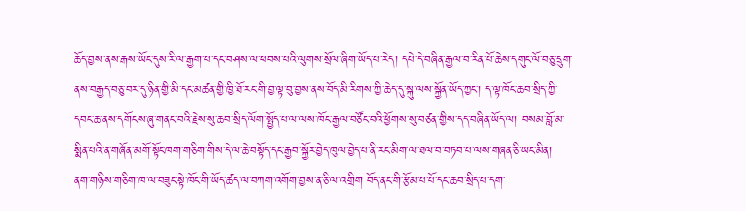ཆོད་བྱས་ནས་རྒས་ཡོང་དུས་རི་ལ་རྒྱག་པ་དང་བཤས་ལ་ཕབས་པའི་ལུགས་སྲོལ་ཞིག་ཡོད་པ་རེད། དཔེ་དེ་བཞིན་རྒྱལ་བ་རིན་པོ་ཆེས་དགུང་ལོ་བཅུ་དྲུག་ནས་བརྒྱད་བཅུ་བར་དུ་ཉིན་གྱི་མི་དང་མཚན་གྱི་ཁྱི་ཐོ་རང་གི་བྱ་ལྟ་བུ་བྱས་ནས་བོད་མི་རིགས་ཀྱི་ཆེད་དུ་སྐུ་ལས་སྐྱོན་ཡོད་ཀྱང་། ད་ལྟ་ཁོང་ཆབ་སྲིད་ཀྱི་དབང་ཆ་ནས་དགོངས་ཞུ་གནང་བའི་རྗེས་སུ་ཆབ་སྲིད་ལོག་སྤྱོད་པ་ལ་ལས་ཁོང་རྒྱལ་བཙོང་བའི་ཕྱོགས་སུ་བཙན་གྱིས་དད་བཞིན་ཡོད་ལ། བསམ་བློ་མ་སྨིན་པའི་ན་གཞོན་མགོ་སྟོང་ཁག་གཅིག་གིས་དེ་ལ་ཆེ་བསྟོད་དང་རྒྱབ་སྐྱོར་བྱེད་ཁུལ་བྱེད་པ་ནི་རང་མིག་ལ་ཐལ་བ་བཏབ་པ་ལས་གཞན་ཅི་ཡང་མིན།
ནག་གཉིས་གཅིག་ཁ་ལ་བཟུང་སྟེ་ཁོང་གི་ཡོད་ཚད་ལ་བཀག་འགོག་བྱས་ན་ཅི་ལ་འགྲིག བོད་ནང་གི་རྩོམ་པ་པོ་དང་ཆབ་སྲིད་པ་དག་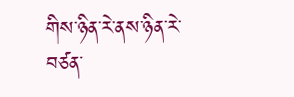གིས་ཉིན་རེ་ནས་ཉིན་རེ་བཙན་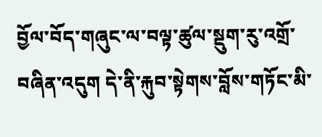བྱོལ་བོད་གཞུང་ལ་བལྟ་ཚུལ་སྡུག་རུ་འགྲོ་བཞིན་འདུག དེ་ནི་རྐུབ་སྟེགས་བློས་གཏོང་མི་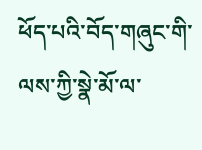ཕོད་པའི་བོད་གཞུང་གི་ལས་ཀྱི་སྣེ་མོ་ལ་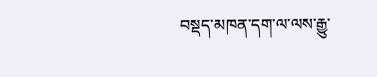བསྡད་མཁན་དག་ལ་ལས་རྒྱུ་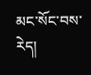མང་སོང་བས་རེད།